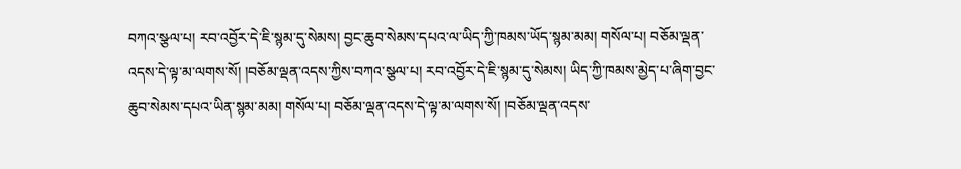བཀའ་སྩལ་པ། རབ་འབྱོར་དེ་ཇི་སྙམ་དུ་སེམས། བྱང་ཆུབ་སེམས་དཔའ་ལ་ཡིད་ཀྱི་ཁམས་ཡོད་སྙམ་མམ། གསོལ་པ། བཅོམ་ལྡན་འདས་དེ་ལྟ་མ་ལགས་སོ། །བཅོམ་ལྡན་འདས་ཀྱིས་བཀའ་སྩལ་པ། རབ་འབྱོར་དེ་ཇི་སྙམ་དུ་སེམས། ཡིད་ཀྱི་ཁམས་མྱེད་པ་ཞིག་བྱང་ཆུབ་སེམས་དཔའ་ཡིན་སྙམ་མམ། གསོལ་པ། བཅོམ་ལྡན་འདས་དེ་ལྟ་མ་ལགས་སོ། །བཅོམ་ལྡན་འདས་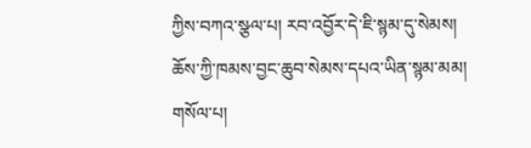ཀྱིས་བཀའ་སྩལ་པ། རབ་འབྱོར་དེ་ཇི་སྙམ་དུ་སེམས། ཆོས་ཀྱི་ཁམས་བྱང་ཆུབ་སེམས་དཔའ་ཡིན་སྙམ་མམ། གསོལ་པ།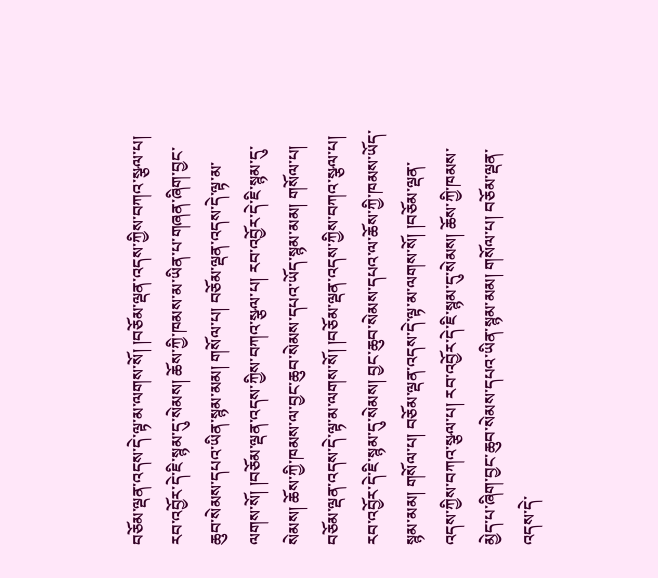བཅོམ་ལྡན་འདས་དེ་ལྟ་མ་ལགས་སོ། །བཅོམ་ལྡན་འདས་ཀྱིས་བཀའ་སྩལ་པ། རབ་འབྱོར་དེ་ཇི་སྙམ་དུ་སེམས། ཆོས་ཀྱི་ཁམས་མ་ཡིན་པ་གཞན་ཞིག་བྱང་ཆུབ་སེམས་དཔའ་ཡིན་སྙམ་མམ། གསོལ་པ། བཅོམ་ལྡན་འདས་དེ་ལྟ་མ་ལགས་སོ། །བཅོམ་ལྡན་འདས་ཀྱིས་བཀའ་སྩལ་པ། རབ་འབྱོར་དེ་ཇི་སྙམ་དུ་སེམས། ཆོས་ཀྱི་ཁམས་ལ་བྱང་ཆུབ་སེམས་དཔའ་ཡོད་སྙམ་མམ། གསོལ་པ། བཅོམ་ལྡན་འདས་དེ་ལྟ་མ་ལགས་སོ། །བཅོམ་ལྡན་འདས་ཀྱིས་བཀའ་སྩལ་པ། རབ་འབྱོར་དེ་ཇི་སྙམ་དུ་སེམས། བྱང་ཆུབ་སེམས་དཔའ་ལ་ཆོས་ཀྱི་ཁམས་ཡོད་སྙམ་མམ། གསོལ་པ། བཅོམ་ལྡན་འདས་དེ་ལྟ་མ་ལགས་སོ། །བཅོམ་ལྡན་འདས་ཀྱིས་བཀའ་སྩལ་པ། རབ་འབྱོར་དེ་ཇི་སྙམ་དུ་སེམས། ཆོས་ཀྱི་ཁམས་མྱེད་པ་ཞིག་བྱང་ཆུབ་སེམས་དཔའ་ཡིན་སྙམ་མམ། གསོལ་པ། བཅོམ་ལྡན་འདས་དེ་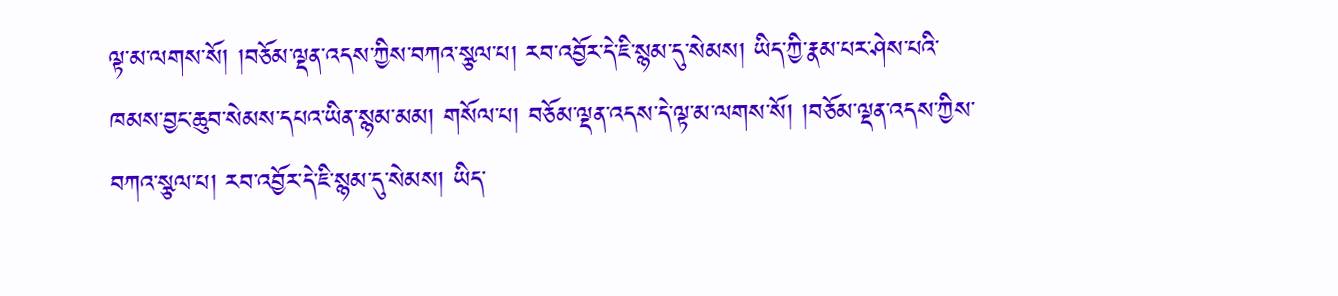ལྟ་མ་ལགས་སོ། །བཅོམ་ལྡན་འདས་ཀྱིས་བཀའ་སྩལ་པ། རབ་འབྱོར་དེ་ཇི་སྙམ་དུ་སེམས། ཡིད་ཀྱི་རྣམ་པར་ཤེས་པའི་ཁམས་བྱང་ཆུབ་སེམས་དཔའ་ཡིན་སྙམ་མམ། གསོལ་པ། བཅོམ་ལྡན་འདས་དེ་ལྟ་མ་ལགས་སོ། །བཅོམ་ལྡན་འདས་ཀྱིས་བཀའ་སྩལ་པ། རབ་འབྱོར་དེ་ཇི་སྙམ་དུ་སེམས། ཡིད་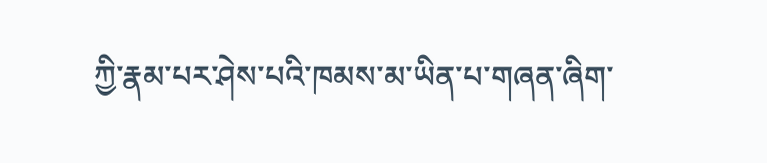ཀྱི་རྣམ་པར་ཤེས་པའི་ཁམས་མ་ཡིན་པ་གཞན་ཞིག་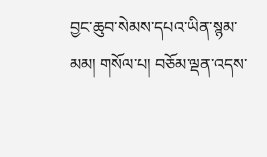བྱང་ཆུབ་སེམས་དཔའ་ཡིན་སྙམ་མམ། གསོལ་པ། བཅོམ་ལྡན་འདས་